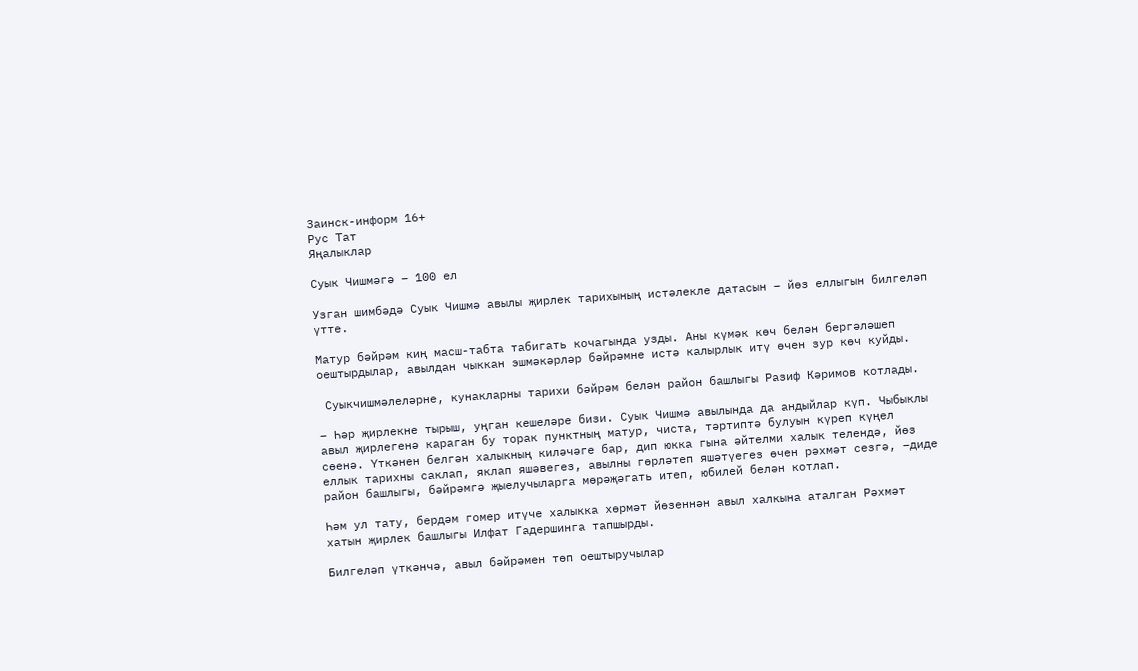Заинск-информ 16+
Рус Тат
Яңалыклар

Суык Чишмәгә – 100 ел

Узган шимбәдә Суык Чишмә авылы җирлек тарихының истәлекле датасын – йөз еллыгын билгеләп үтте.

Матур бәйрәм киң масш-табта табигать кочагында узды. Аны күмәк көч белән бергәләшеп оештырдылар, авылдан чыккан эшмәкәрләр бәйрәмне истә калырлык итү өчен зур көч куйды.

 Суыкчишмәлеләрне, кунакларны тарихи бәйрәм белән район башлыгы Разиф Кәримов котлады.

– Һәр җирлекне тырыш, уңган кешеләре бизи. Суык Чишмә авылында да андыйлар күп. Чыбыклы авыл җирлегенә караган бу торак пунктның матур, чиста, тәртиптә булуын күреп күңел сөенә. Үткәнен белгән халыкның киләчәге бар, дип юкка гына әйтелми халык телендә, йөз еллык тарихны саклап, яклап яшәвегез, авылны гөрләтеп яшәтүегез өчен рәхмәт сезгә, –диде район башлыгы, бәйрәмгә җыелучыларга мөрәҗәгать итеп, юбилей белән котлап.

Һәм ул тату, бердәм гомер итүче халыкка хөрмәт йөзеннән авыл халкына аталган Рәхмәт хатын җирлек башлыгы Илфат Гадершинга тапшырды.

Билгеләп үткәнчә, авыл бәйрәмен төп оештыручылар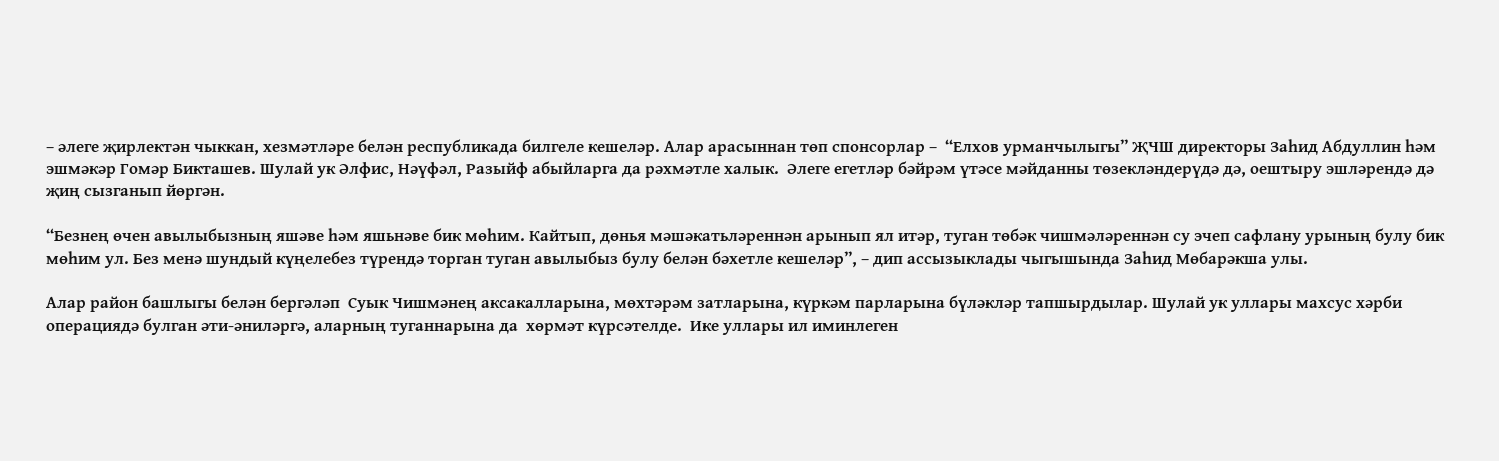– әлеге җирлектән чыккан, хезмәтләре белән республикада билгеле кешеләр. Алар арасыннан төп спонсорлар –  “Елхов урманчылыгы” ҖЧШ директоры Заһид Абдуллин һәм эшмәкәр Гомәр Бикташев. Шулай ук Әлфис, Нәүфәл, Разыйф абыйларга да рәхмәтле халык.  Әлеге егетләр бәйрәм үтәсе мәйданны төзекләндерүдә дә, оештыру эшләрендә дә җиң сызганып йөргән.

“Безнең өчен авылыбызның яшәве һәм яшьнәве бик мөһим. Кайтып, дөнья мәшәкатьләреннән арынып ял итәр, туган төбәк чишмәләреннән су эчеп сафлану урының булу бик мөһим ул. Без менә шундый күңелебез түрендә торган туган авылыбыз булу белән бәхетле кешеләр”, – дип ассызыклады чыгышында Заһид Мөбарәкша улы.

Алар район башлыгы белән бергәләп  Суык Чишмәнең аксакалларына, мөхтәрәм затларына, күркәм парларына бүләкләр тапшырдылар. Шулай ук уллары махсус хәрби операциядә булган әти-әниләргә, аларның туганнарына да  хөрмәт күрсәтелде.  Ике уллары ил иминлеген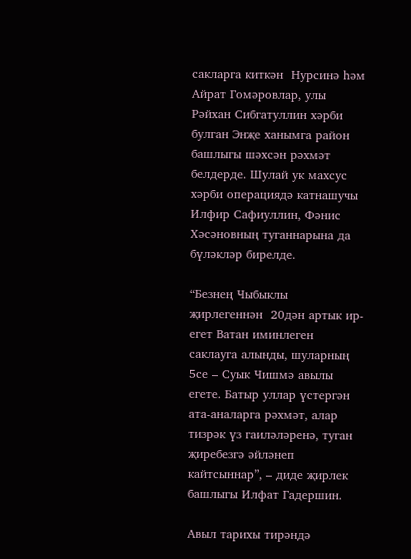сакларга киткән  Нурсинә һәм Айрат Гомәровлар, улы Рәйхан Сибгатуллин хәрби булган Энҗе ханымга район башлыгы шәхсән рәхмәт белдерде. Шулай ук махсус хәрби операциядә катнашучы Илфир Сафиуллин, Фәнис Хәсәновның туганнарына да  бүләкләр бирелде.

“Безнең Чыбыклы җирлегеннән  20дән артык ир-егет Ватан иминлеген саклауга алынды, шуларның 5се – Суык Чишмә авылы егете. Батыр уллар үстергән ата-аналарга рәхмәт, алар тизрәк үз гаиләләренә, туган җиребезгә әйләнеп кайтсыннар”, – диде җирлек башлыгы Илфат Гадершин.

Авыл тарихы тирәндә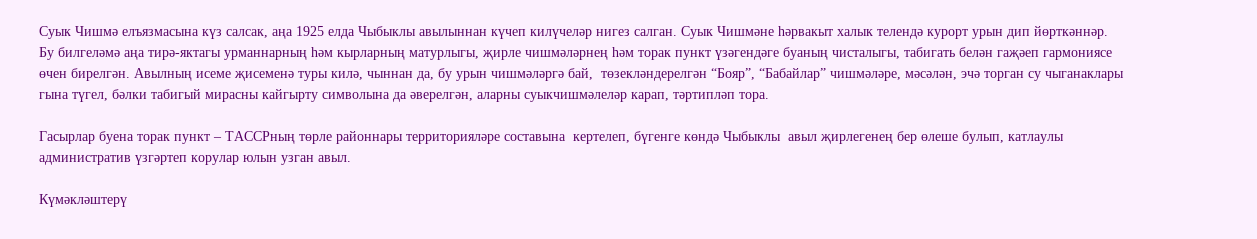Суык Чишмә елъязмасына күз салсак, аңа 1925 елда Чыбыклы авылыннан күчеп килүчеләр нигез салган. Суык Чишмәне һәрвакыт халык телендә курорт урын дип йөрткәннәр. Бу билгеләмә аңа тирә-яктагы урманнарның һәм кырларның матурлыгы, җирле чишмәләрнең һәм торак пункт үзәгендәге буаның чисталыгы, табигать белән гаҗәеп гармониясе өчен бирелгән. Авылның исеме җисеменә туры килә, чыннан да, бу урын чишмәләргә бай,  төзекләндерелгән “Бояр”, “Бабайлар” чишмәләре, мәсәлән, эчә торган су чыганаклары гына түгел, бәлки табигый мирасны кайгырту символына да әверелгән, аларны суыкчишмәлеләр карап, тәртипләп тора.

Гасырлар буена торак пункт – ТАССРның төрле районнары территорияләре составына  кертелеп, бүгенге көндә Чыбыклы  авыл җирлегенең бер өлеше булып, катлаулы административ үзгәртеп корулар юлын узган авыл.

Күмәкләштерү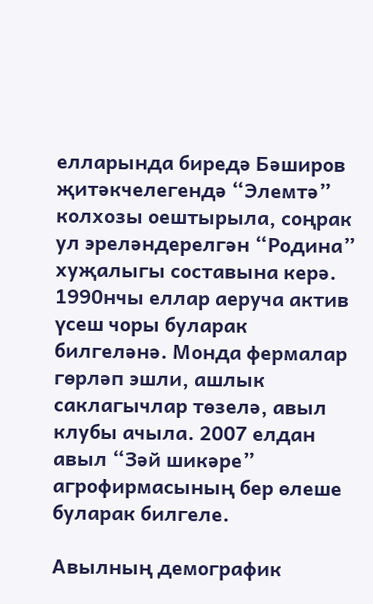елларында биредә Бәширов җитәкчелегендә “Элемтә”  колхозы оештырыла, соңрак ул эреләндерелгән “Родина” хуҗалыгы составына керә. 1990нчы еллар аеруча актив үсеш чоры буларак билгеләнә. Монда фермалар гөрләп эшли, ашлык саклагычлар төзелә, авыл клубы ачыла. 2007 елдан авыл “Зәй шикәре” агрофирмасының бер өлеше буларак билгеле.

Авылның демографик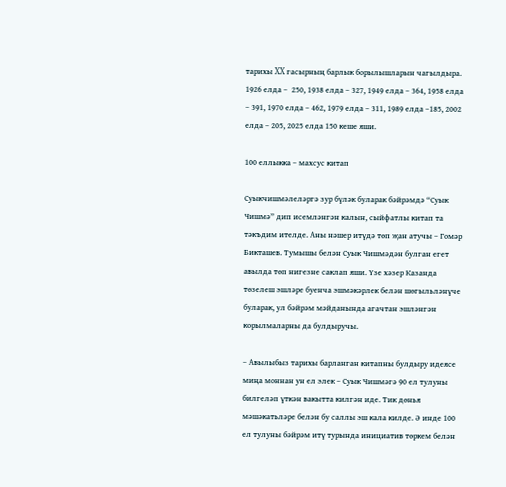тарихы XX гасырның барлык борылышларын чагылдыра. 1926 елда –  250, 1938 елда – 327, 1949 елда – 364, 1958 елда – 391, 1970 елда – 462, 1979 елда – 311, 1989 елда –185, 2002 елда – 205, 2025 елда 150 кеше яши.

100 еллыкка – махсус китап

Суыкчишмәлеләргә зур бүләк буларак бәйрәмдә “Суык Чишмә” дип исемләнгән калын, сыйфатлы китап та тәкъдим ителде. Аны нәшер итүдә төп җан атучы – Гомәр Бикташев. Тумышы белән Суык Чишмәдән булган егет авылда төп нигезне саклап яши. Үзе хәзер Казанда төзелеш эшләре буенча эшмәкәрлек белән шөгыльләнүче буларак, ул бәйрәм мәйданында агачтан эшләнгән корылмаларны да булдыручы.

– Авылыбыз тарихы барланган китапны булдыру идеясе миңа моннан ун ел элек – Суык Чишмәгә 90 ел тулуны билгеләп үткән вакытта килгән иде. Тик дөнья мәшәкатьләре белән бу саллы эш кала килде. Ә инде 100 ел тулуны бәйрәм итү турында инициатив төркем белән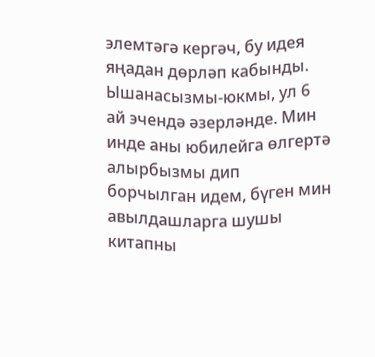элемтәгә кергәч, бу идея яңадан дөрләп кабынды. Ышанасызмы-юкмы, ул 6 ай эчендә әзерләнде. Мин инде аны юбилейга өлгертә алырбызмы дип борчылган идем, бүген мин авылдашларга шушы китапны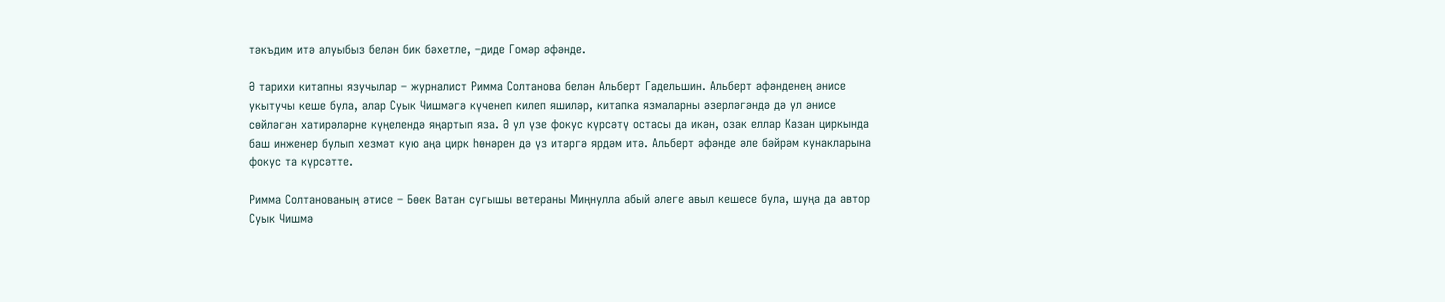тәкъдим итә алуыбыз белән бик бәхетле, –диде Гомәр әфәнде.

Ә тарихи китапны язучылар – журналист Римма Солтанова белән Альберт Гадельшин. Альберт әфәнденең әнисе укытучы кеше була, алар Суык Чишмәгә күченеп килеп яшиләр, китапка язмаларны әзерләгәндә дә ул әнисе сөйләгән хатирәләрне күңелендә яңартып яза. Ә ул үзе фокус күрсәтү остасы да икән, озак еллар Казан циркында баш инженер булып хезмәт кую аңа цирк һөнәрен дә үз итәргә ярдәм итә. Альберт әфәнде әле бәйрәм кунакларына фокус та күрсәтте.

Римма Солтанованың әтисе – Бөек Ватан сугышы ветераны Миңнулла абый әлеге авыл кешесе була, шуңа да автор Суык Чишмә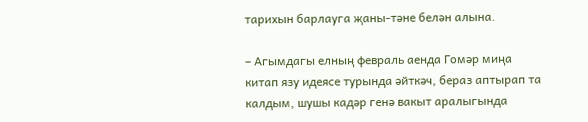тарихын барлауга җаны-тәне белән алына.

– Агымдагы елның февраль аенда Гомәр миңа китап язу идеясе турында әйткәч, бераз аптырап та калдым, шушы кадәр генә вакыт аралыгында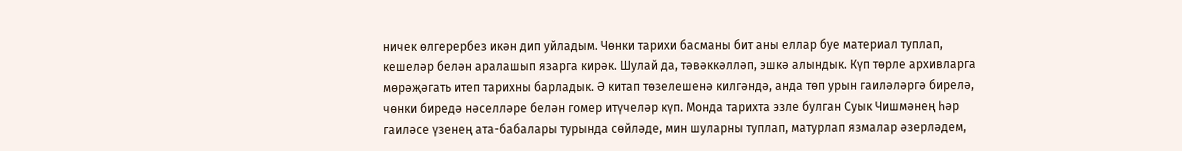ничек өлгерербез икән дип уйладым. Чөнки тарихи басманы бит аны еллар буе материал туплап, кешеләр белән аралашып язарга кирәк. Шулай да, тәвәккәлләп, эшкә алындык. Күп төрле архивларга мөрәҗәгать итеп тарихны барладык. Ә китап төзелешенә килгәндә, анда төп урын гаиләләргә бирелә, чөнки биредә нәселләре белән гомер итүчеләр күп. Монда тарихта эзле булган Суык Чишмәнең һәр гаиләсе үзенең ата-бабалары турында сөйләде, мин шуларны туплап, матурлап язмалар әзерләдем,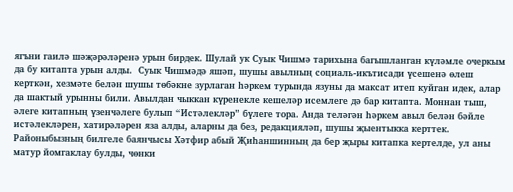ягъни гаилә шәҗәрәләренә урын бирдек. Шулай ук Суык Чишмә тарихына багышланган күләмле очеркым да бу китапта урын алды.  Суык Чишмәдә яшәп, шушы авылның социаль-икътисади үсешенә өлеш керткән, хезмәте белән шушы төбәкне зурлаган һәркем турында язуны да максат итеп куйган идек, алар да шактый урынны били. Авылдан чыккан күренекле кешеләр исемлеге дә бар китапта. Моннан тыш, әлеге китапның үзенчәлеге булып “Истәлекләр” бүлеге тора. Анда теләгән һәркем авыл белән бәйле истәлекләрен, хатирәләрен яза алды, аларны да без, редакцияләп, шушы җыентыкка керттек. Районыбызның билгеле баянчысы Хәтфир абый Җиһаншинның да бер җыры китапка кертелде, ул аны матур йомгаклау булды, чөнки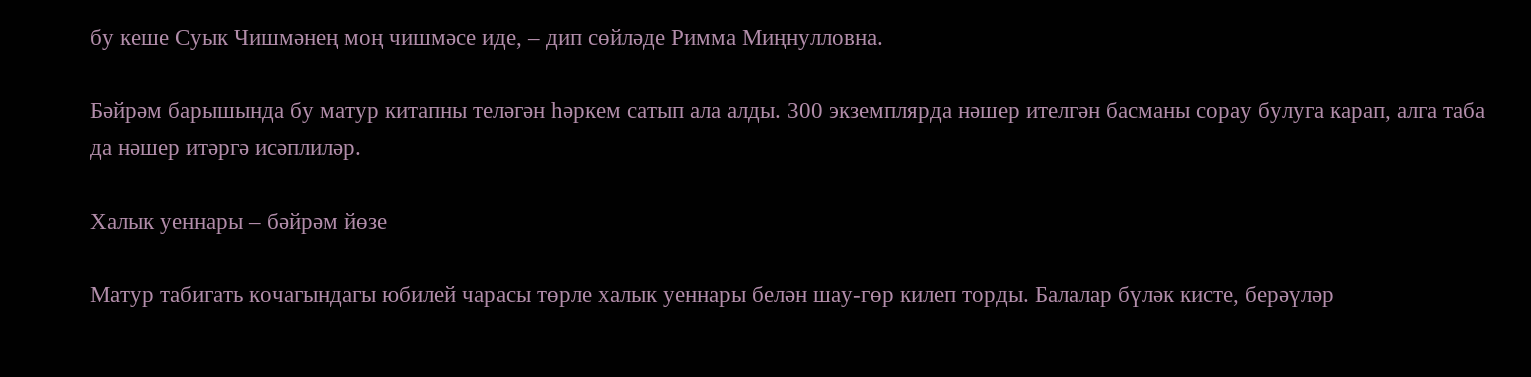бу кеше Суык Чишмәнең моң чишмәсе иде, – дип сөйләде Римма Миңнулловна.

Бәйрәм барышында бу матур китапны теләгән һәркем сатып ала алды. 300 экземплярда нәшер ителгән басманы сорау булуга карап, алга таба да нәшер итәргә исәплиләр.

Халык уеннары – бәйрәм йөзе

Матур табигать кочагындагы юбилей чарасы төрле халык уеннары белән шау-гөр килеп торды. Балалар бүләк кисте, берәүләр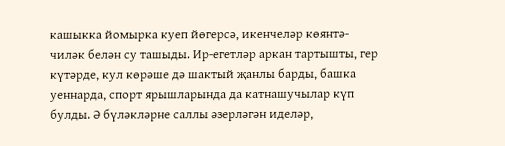кашыкка йомырка куеп йөгерсә, икенчеләр көянтә-чиләк белән су ташыды. Ир-егетләр аркан тартышты, гер күтәрде, кул көрәше дә шактый җанлы барды, башка уеннарда, спорт ярышларында да катнашучылар күп булды. Ә бүләкләрне саллы әзерләгән иделәр,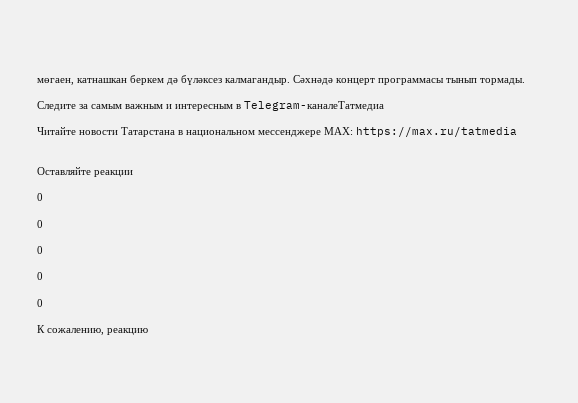мөгаен, катнашкан беркем дә бүләксез калмагандыр. Сәхнәдә концерт программасы тынып тормады.

Следите за самым важным и интересным в Telegram-каналеТатмедиа

Читайте новости Татарстана в национальном мессенджере MАХ: https://max.ru/tatmedia


Оставляйте реакции

0

0

0

0

0

К сожалению, реакцию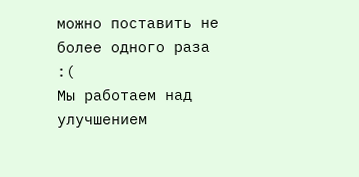можно поставить не более одного раза :(
Мы работаем над улучшением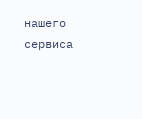нашего сервиса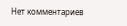Нет комментариев